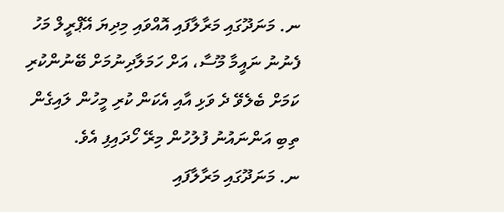ނ. މަނަދޫގައި މަރާލާފައި އޮއްވައި މިދިޔަ އޭޕްރީލް މަހު ފެނުނު ނައީމާ މޫސާ، އަށް ހަމަލާދިނުމަށް ބޭނުންކުރި ކަމަށް ބެލެވޭ ދެ ވަޅި އާއި އެކަން ކުރި މީހުން ލައިގެން ތިބި އަންނައުނު ފުލުހުން މިރޭ ހޯދައިފި އެވެ.
ނ. މަނަދޫގައި މަރާލާފައި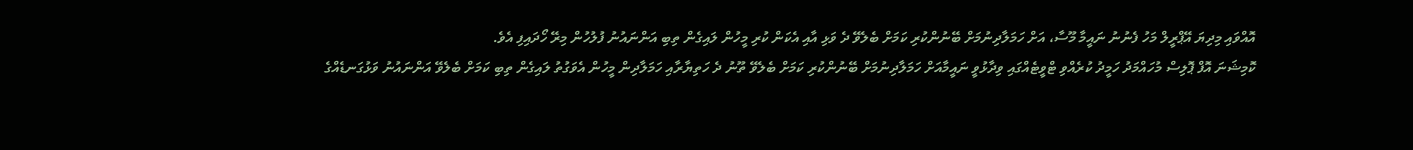އޮއްވައި މިދިޔަ އޭޕްރީލް މަހު ފެނުނު ނައީމާ މޫސާ، އަށް ހަމަލާދިނުމަށް ބޭނުންކުރި ކަމަށް ބެލެވޭ ދެ ވަޅި އާއި އެކަން ކުރި މީހުން ލައިގެން ތިބި އަންނައުނު ފުލުހުން މިރޭ ހޯދައިފި އެވެ.
ކޮމިޝަނަ އޮފް ޕޮލިސް މުހައްމަދު ހަމީދު ކުރެއްވި ޓްވީޓެއްގައި ވިދާޅުވީ ނައީމާއަށް ހަމަލާދިނުމަށް ބޭނުންކުރި ކަމަށް ބެލެވޭ ތޫނު ދެ ހަތިޔާރާއި ހަމަލާދިން މީހުން އެވަގުތު ލައިގެން ތިބި ކަމަށް ބެލެވޭ އަންނައުނު ވަޅުގަނޑެއްގެ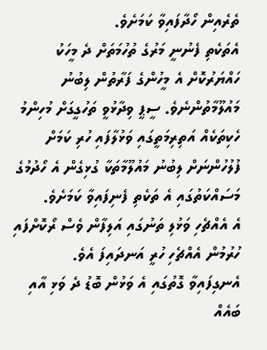ތެރެއިން ހޯދާފައިވާ ކަމަށެވެ.
އެތަކެތި ފެނުނީ މަރުގެ ތުހުމަތަށް ދެ މީހަކު ހައްޔަރުކޮށް އެ މީހުންގެ ފަރާތުން ލިބުނު މައުލޫމާތުންނެވެ. ސީޕީ ވިދާޅުވީ ތަހުގީގަށް މުހިންމު ހެކިތަކެއް އަތިރިމަތީގައި ވަޅުލާފައި ހުރި ކަމަށް ފުލުހުންނަށް ލިބުނު މައުލޫމާތަކާ ގުޅިގެން އެ ހޯދުމުގެ މަސައްކަތުގައި އެ ތަކެތި ފެނިފައިވާ ކަމަށެވެ.
އެ އެއްޗެހި ވަޅުލި ތަނުގައި އަލިފާން ވެސް ރޯކޮށްފައި ހުރުމުން އެއްޗެހި ހުރީ އަނދައިފަ އެވެ.
އެނގިފައިވާ ގޮތުގައި އެ ވަޅުން ބޮޑު ދެ ވަޅި އާއި ބައެއް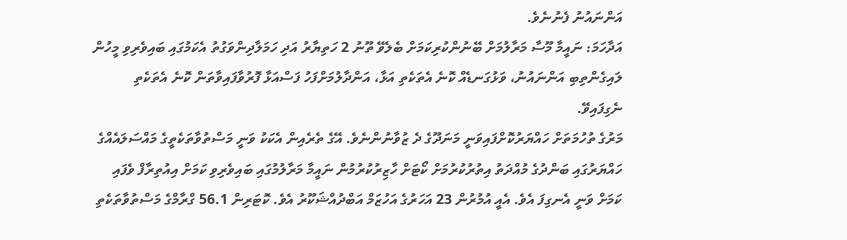އަންނައުނު ފެނުނެވެ.
އަދާހަމަ: ނައީމާ މޫސާ މަރާލުމަށް ބޭނުންކުރިކަމަށް ބެލެވޭ ތޫނު 2 ހަތިޔާރު އަދި ހަމަލާދިންވަގުތު އެކަމުގައި ބައިވެރިވި މީހުން ލައިގެންތިބި އަންނައުނު، ވަޅުގަނޑެއް ކޮނެ އެތަކެތި އަޅާ، އަންދާލުމަށްފަހު ފަސްއަޅާ ފޮރުވާފައިވާތަން ކޮނެ އެތަކެތި ނެގިފައިވޭ.
މަރުގެ ތުހުމަތަށް ހައްޔަރުކޮށްފައިވަނީ މަނަދޫގެ ދެ ޒުވާނުންނެވެ. އޭގެ ތެރެއިން އެކަކު ވަނީ މަސްތުވާތަކެތީގެ މައްސަލައެއްގެ ހައްޔަރުގައި ބަންދުގެ މުއްދަތު އިތުރުކުރުމަށް ކޯޓަށް ހާޒިރުކުރުމުން ނައީމާ މަރާލުމުގައި ބައިވެރިވި ކަމަށް އިއުތިރާފް ވެފައި ކަމަށް ވަނީ އެނގިފަ އެވެ. އެއީ އުމުރުން 23 އަހަރުގެ އަހުޒަމް އަބްދުއްޝަކޫރު އެވެ. ކޮޓަރިން 56.1 ގްރާމްގެ މަސްތުވާތަކެތި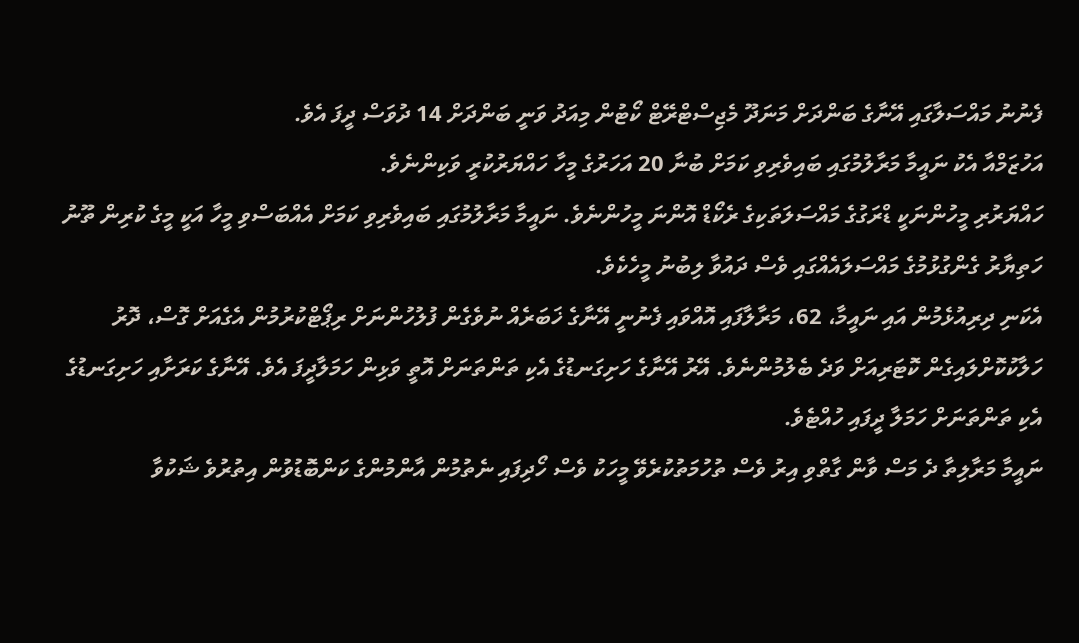ފެނުނު މައްސަލާގައި އޭނާގެ ބަންދަށް މަނަދޫ މެޖިސްޓްރޭޓް ކޯޓުން މިއަދު ވަނީ ބަންދަށް 14 ދުވަސް ދީފަ އެވެ.
އަހުޒަމްއާ އެކު ނައީމާ މަރާލުމުގައި ބައިވެރިވި ކަމަށް ބުނާ 20 އަހަރުގެ މީހާ ހައްޔަރުކުރީ ވަކިންނެވެ.
ހައްޔަރުރި މީހުންނަކީ ޑްރަގުގެ މައްސަލަތަކިގެ ރެކޯޑް އޮންނަ މީހުންނެވެ. ނައީމާ މަރާލުމުގައި ބައިވެރިވި ކަމަށް އެއްބަސްވި މީހާ އަކީ މީގެ ކުރިން ތޫނު ހަތިޔާރު ގެންގުޅުމުގެ މައްސަލައެއްގައި ވެސް ދައުވާ ލިބުނު މީހެކެވެ.
އެކަނި ދިރިއުޅެމުން އައި ނައީމާ، 62، މަރާލާފައި އޮއްވައި ފެނުނީ އޭނާގެ ޚަބަރެއް ނުވެގެން ފުލުހުންނަށް ރިޕޯޓްކުރުމުން އެގެއަށް ގޮސް، ދޮރު ހަލާކުކޮށްލައިގެން ކޮޓަރިއަށް ވަދެ ބެލުމުންނެވެ. އޭރު އޭނާގެ ހަށިގަނޑުގެ އެކި ތަންތަނަށް އޮތީ ވަޅިން ހަމަލާދީފަ އެވެ. އޭނާގެ ކަރަށާއި ހަށިގަނޑުގެ އެކި ތަންތަނަށް ހަމަލާ ދީފައި ހުއްޓެވެ.
ނައީމާ މަރާލިތާ ދެ މަސް ވާން ގާތްވި އިރު ވެސް ތުހުމަތުކުރެވޭ މީހަކު ވެސް ހޯދިފައި ނެތުމުން އާންމުންގެ ކަންބޮޑުވުން އިތުރުވެ ޝަކުވާ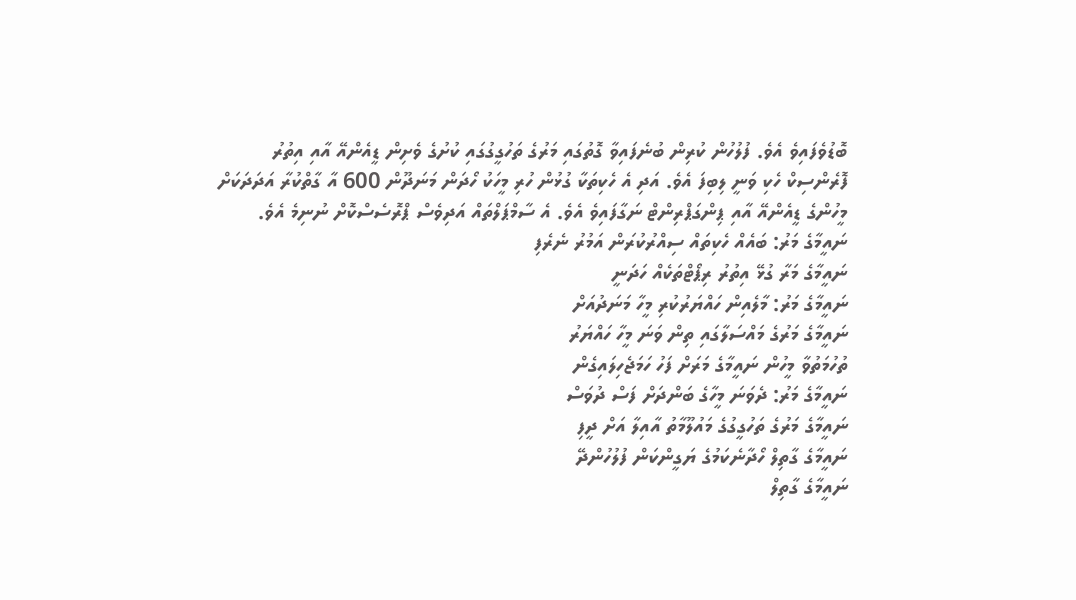ބޮޑުވެފައިވެ އެވެ. ފުލުހުން ކުރިން ބުނެފައިވާ ގޮތުގައި މަރުގެ ތަހުގީގުގައި ކުށުގެ ވެށިން ޑީއެންއޭ އާއި އިތުރު ފޮރެންސިކް ހެކި ވަނީ ލިބިފަ އެވެ. އަދި އެ ހެކިތަކާ ގުޅުން ހުރި މީހަކު ހޯދަން މަނަދޫން 600 އާ ގާތްކުރާ އަދަދަކަށް މީހުންގެ ޑީއެންއޭ އާއި ޕިންގަޕްރިންޓް ނަގާފައިވެ އެވެ. އެ ސާމްޕަލްތައް އަދިވެސް ޕްރޮސެސްކޮށް ނުނިމެ އެވެ.
ނައީމާގެ މަރު: ބައެއް ހެކިތައް ސިއްރުކުރަން އަމުރު ނެރެފި
ނައީމާގެ މަރާ ގުޅޭ އިތުރު ރިޕޯޓްތަކެއް ހަދަނީ
ނައީމާގެ މަރު: މާލެއިން ހައްޔަރުކުރި މީހާ މަނަދުއަށް
ނައީމާގެ މަރުގެ މައްސަލާގައި ތިން ވަނަ މީހާ ހައްޔަރު
ތުހުމަތުވާ މީހުން ނައީމާގެ މަރަށް ފަހު ހަމަޖެހިލައިގެން
ނައީމާގެ މަރު: ދެވަނަ މީހާގެ ބަންދަށް ފަސް ދުވަސް
ނައީމާގެ މަރުގެ ތަހުގީގުގެ މައުލޫމާތު އާއިލާ އަށް ދީފި
ނައީމާގެ ގާތިލް ހޯދާނެކަމުގެ ޔަގީންކަން ފުލުހުންދޭ
ނައީމާގެ ގާތިލް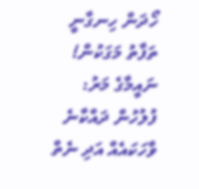ހޯދަން ހިނގާނީ ތަފާތު މަގަކުން!
ނައީމާގެ މަރު: ފުލުހުން ދައްކާނެ ވާހަކައެއް އަދި ނެތް